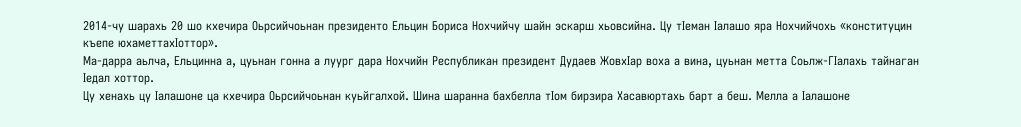2014-чу шарахь 20 шо кхечира Оьрсийчоьнан президенто Ельцин Бориса Нохчийчу шайн эскарш хьовсийна. Цу тIеман Iалашо яра Нохчийчохь «конституцин къепе юхаметтахIоттор».
Ма-дарра аьлча, Ельцинна а, цуьнан гонна а луург дара Нохчийн Республикан президент Дудаев ЖовхIар воха а вина, цуьнан метта Соьлж-ГIалахь тайнаган Iедал хоттор.
Цу хенахь цу Iалашоне ца кхечира Оьрсийчоьнан куьйгалхой. Шина шаранна бахбелла тIом бирзира Хасавюртахь барт а беш. Мелла а Iалашоне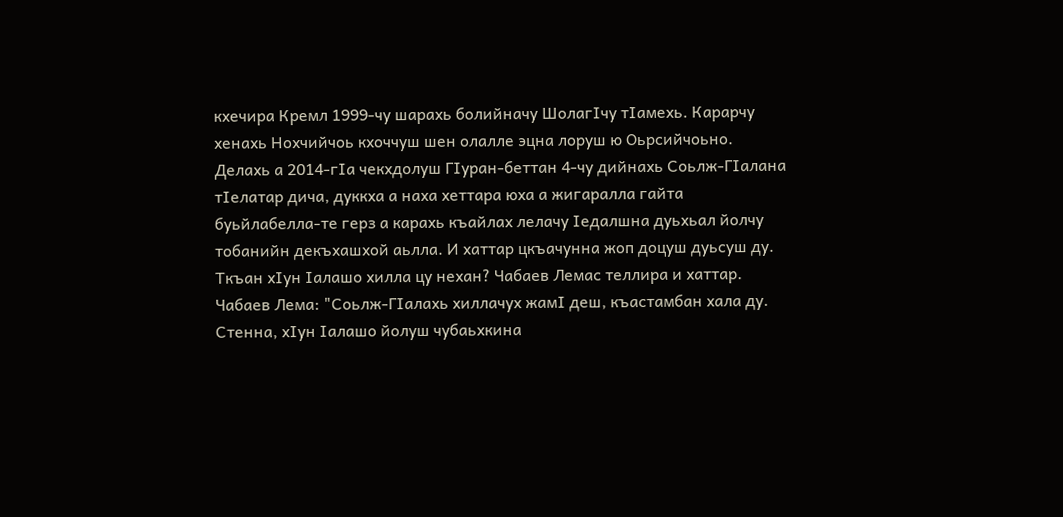кхечира Кремл 1999-чу шарахь болийначу ШолагIчу тIамехь. Карарчу хенахь Нохчийчоь кхоччуш шен олалле эцна лоруш ю Оьрсийчоьно.
Делахь а 2014-гIа чекхдолуш ГIуран-беттан 4-чу дийнахь Соьлж-ГIалана тIелатар дича, дуккха а наха хеттара юха а жигаралла гайта буьйлабелла-те герз а карахь къайлах лелачу Iедалшна дуьхьал йолчу тобанийн декъхашхой аьлла. И хаттар цкъачунна жоп доцуш дуьсуш ду.
Ткъан хIун Iалашо хилла цу нехан? Чабаев Лемас теллира и хаттар.
Чабаев Лема: "Соьлж-ГIалахь хиллачух жамI деш, къастамбан хала ду. Стенна, хIун Iалашо йолуш чубаьхкина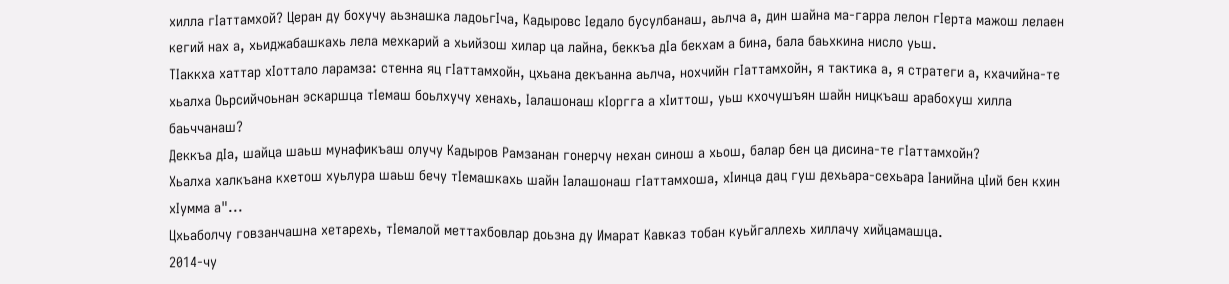хилла гIаттамхой? Церан ду бохучу аьзнашка ладоьгIча, Кадыровс Iедало бусулбанаш, аьлча а, дин шайна ма-гарра лелон гIерта мажош лелаен кегий нах а, хьиджабашкахь лела мехкарий а хьийзош хилар ца лайна, беккъа дIа бекхам а бина, бала баьхкина нисло уьш.
ТIаккха хаттар хIоттало ларамза: стенна яц гIаттамхойн, цхьана декъанна аьлча, нохчийн гIаттамхойн, я тактика а, я стратеги а, кхачийна-те хьалха Оьрсийчоьнан эскаршца тIемаш боьлхучу хенахь, Iалашонаш кIоргга а хIиттош, уьш кхочушъян шайн ницкъаш арабохуш хилла баьччанаш?
Деккъа дIа, шайца шаьш мунафикъаш олучу Кадыров Рамзанан гонерчу нехан синош а хьош, балар бен ца дисина-те гIаттамхойн?
Хьалха халкъана кхетош хуьлура шаьш бечу тIемашкахь шайн Iалашонаш гIаттамхоша, хIинца дац гуш дехьара-сехьара Iанийна цIий бен кхин хIумма а"...
Цхьаболчу говзанчашна хетарехь, тIемалой меттахбовлар доьзна ду Имарат Кавказ тобан куьйгаллехь хиллачу хийцамашца.
2014-чу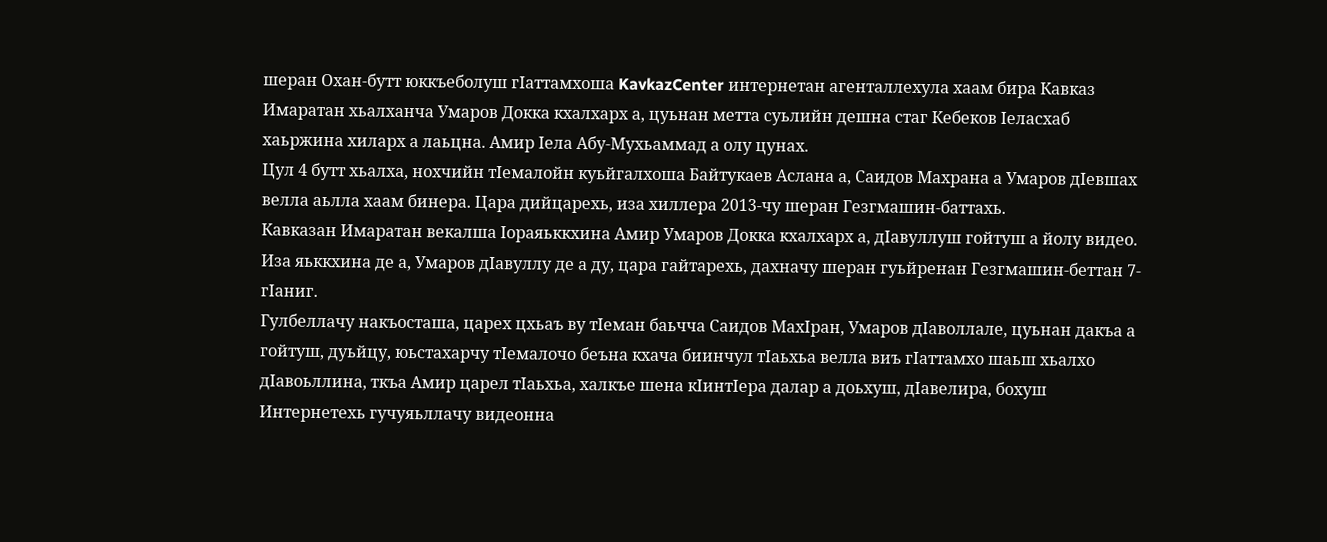шеран Охан-бутт юккъеболуш гIаттамхоша KavkazCenter интернетан агенталлехула хаам бира Кавказ Имаратан хьалханча Умаров Докка кхалхарх а, цуьнан метта суьлийн дешна стаг Кебеков Iеласхаб хаьржина хиларх а лаьцна. Амир Iела Абу-Мухьаммад а олу цунах.
Цул 4 бутт хьалха, нохчийн тIемалойн куьйгалхоша Байтукаев Аслана а, Саидов Махрана а Умаров дIевшах велла аьлла хаам бинера. Цара дийцарехь, иза хиллера 2013-чу шеран Гезгмашин-баттахь.
Кавказан Имаратан векалша Iораяьккхина Амир Умаров Докка кхалхарх а, дIавуллуш гойтуш а йолу видео. Иза яьккхина де а, Умаров дIавуллу де а ду, цара гайтарехь, дахначу шеран гуьйренан Гезгмашин-беттан 7-гIаниг.
Гулбеллачу накъосташа, царех цхьаъ ву тIеман баьчча Саидов МахIран, Умаров дIаволлале, цуьнан дакъа а гойтуш, дуьйцу, юьстахарчу тIемалочо беъна кхача биинчул тIаьхьа велла виъ гIаттамхо шаьш хьалхо дIавоьллина, ткъа Амир царел тIаьхьа, халкъе шена кIинтIера далар а доьхуш, дIавелира, бохуш
Интернетехь гучуяьллачу видеонна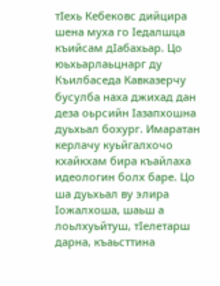тIехь Кебековс дийцира шена муха го Iедалшца къийсам дIабахьар. Цо юьхьарлаьцнарг ду Къилбаседа Кавказерчу бусулба наха джихад дан деза оьрсийн Iазапхошна дуьхьал бохург. Имаратан керлачу куьйгалхочо кхайкхам бира къайлаха идеологин болх баре. Цо ша дуьхьал ву элира Iожалхоша, шаьш а лоьлхуьйтуш, тIелетарш дарна, къаьсттина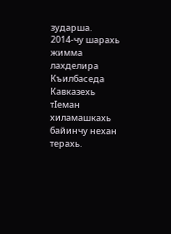зударша.
2014-чу шарахь жимма лахделира Къилбаседа Кавказехь тIеман хиламашкахь байинчу нехан терахь.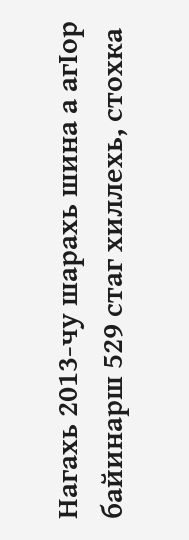Нагахь 2013-чу шарахь шина а агIор байинарш 529 стаг хиллехь, стохка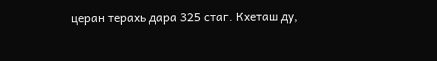церан терахь дара 325 стаг. Кхеташ ду,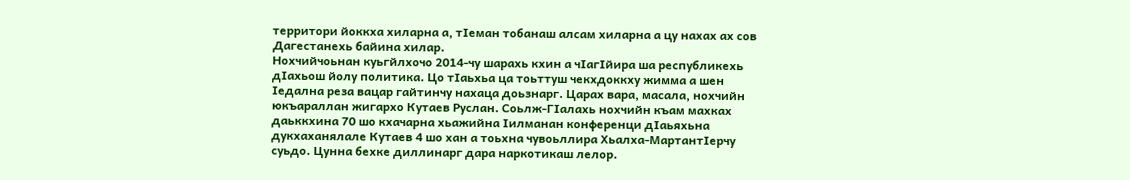территори йоккха хиларна а, тIеман тобанаш алсам хиларна а цу нахах ах сов Дагестанехь байина хилар.
Нохчийчоьнан куьгйлхочо 2014-чу шарахь кхин а чIагIйира ша республикехь дIахьош йолу политика. Цо тIаьхьа ца тоьттуш чекхдоккху жимма а шен Iедална реза вацар гайтинчу нахаца доьзнарг. Царах вара, масала, нохчийн юкъараллан жигархо Кутаев Руслан. Соьлж-ГIалахь нохчийн къам махках даьккхина 70 шо кхачарна хьажийна Iилманан конференци дIаьяхьна дукхаханялале Кутаев 4 шо хан а тоьхна чувоьллира Хьалха-МартантIерчу суьдо. Цунна бехке диллинарг дара наркотикаш лелор.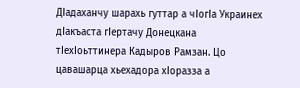ДIадаханчу шарахь гуттар а чIогIа Украинех дIакъаста гIертачу Донецкана тIехIоьттинера Кадыров Рамзан. Цо цавашарца хьехадора хIоразза а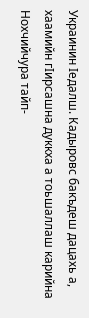Украинин Iедалш. Кадыровс бакъдеш дацахь а, хаамийн гIирсашна дуккха а тоьшаллаш карийна Нохчийчура тайп-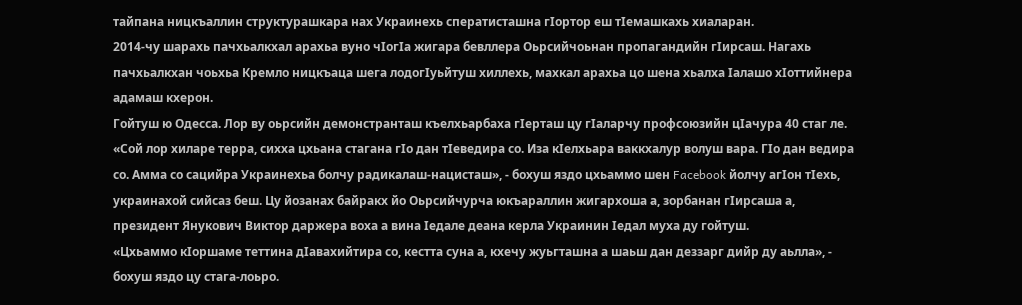тайпана ницкъаллин структурашкара нах Украинехь сператисташна гIортор еш тIемашкахь хиаларан.
2014-чу шарахь пачхьалкхал арахьа вуно чIогIа жигара бевллера Оьрсийчоьнан пропагандийн гIирсаш. Нагахь пачхьалкхан чоьхьа Кремло ницкъаца шега лодогIуьйтуш хиллехь, махкал арахьа цо шена хьалха Iалашо хIоттийнера адамаш кхерон.
Гойтуш ю Одесса. Лор ву оьрсийн демонстранташ къелхьарбаха гIерташ цу гIаларчу профсоюзийн цIачура 40 стаг ле.
«Сой лор хиларе терра, сихха цхьана стагана гIо дан тIеведира со. Иза кIелхьара ваккхалур волуш вара. ГIо дан ведира со. Амма со сацийра Украинехьа болчу радикалаш-нацисташ», - бохуш яздо цхьаммо шен Facebook йолчу агIон тIехь, украинахой сийсаз беш. Цу йозанах байракх йо Оьрсийчурча юкъараллин жигархоша а, зорбанан гIирсаша а, президент Янукович Виктор даржера воха а вина Iедале деана керла Украинин Iедал муха ду гойтуш.
«Цхьаммо кIоршаме теттина дIавахийтира со, кестта суна а, кхечу жуьгташна а шаьш дан деззарг дийр ду аьлла», - бохуш яздо цу стага-лоьро.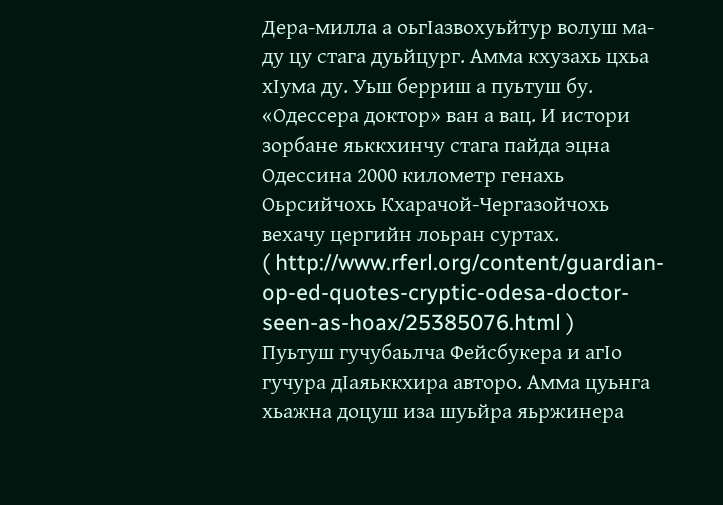Дера-милла а оьгIазвохуьйтур волуш ма-ду цу стага дуьйцург. Амма кхузахь цхьа хIума ду. Уьш берриш а пуьтуш бу. «Одессера доктор» ван а вац. И истори зорбане яьккхинчу стага пайда эцна Одессина 2000 километр генахь Оьрсийчохь Кхарачой-Чергазойчохь вехачу цергийн лоьран суртах.
( http://www.rferl.org/content/guardian-op-ed-quotes-cryptic-odesa-doctor-seen-as-hoax/25385076.html )
Пуьтуш гучубаьлча Фейсбукера и агIо гучура дIаяьккхира авторо. Амма цуьнга хьажна доцуш иза шуьйра яьржинера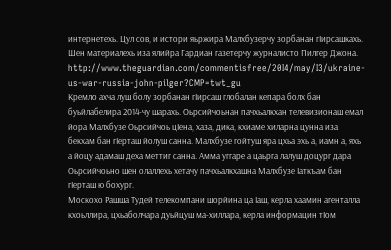интернетехь. Цул сов, и истори яьржира Малхбузерчу зорбанан гIирсашкахь. Шен материалехь иза ялийра Гардиан газетерчу журналисто Пилгер Джона.
http://www.theguardian.com/commentisfree/20I4/may/I3/ukraine-us-war-russia-john-pilger?CMP=twt_gu
Кремло ахча луш болу зорбанан гIирсаш глобалан кепара болх бан буьйлабелира 2014-чу шарахь. Оьрсийчоьнан пачхьалкхан телевизионаш емал йора Малхбузе Оьрсийчоь цIена, хаза, дика, кхиаме хиларна цунна иза бекхам бан гIерташ йолуш санна. Малхбузе гойтуш яра цхьа эхь а, иамн а, яхь а йоцу адамаш деха меттиг санна. Амма уггаре а цаьрга лалуш доцург дара Оьрсийчоьно шен олаллехь хетачу пачхьалкхашна Малхбузе Iаткъам бан гIерташ ю бохург.
Москохо Рашша Тудей телекомпани шорйина ца Iаш, керла хаамин агенталла кхоьллира, цхьаболчара дуьйцуш ма-хиллара, керла информацин тIом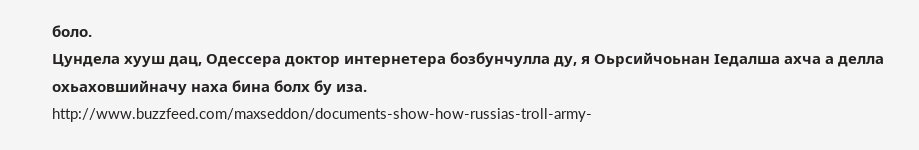боло.
Цундела хууш дац, Одессера доктор интернетера бозбунчулла ду, я Оьрсийчоьнан Iедалша ахча а делла охьаховшийначу наха бина болх бу иза.
http://www.buzzfeed.com/maxseddon/documents-show-how-russias-troll-army-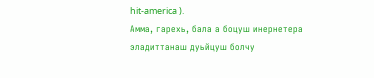hit-america ).
Амма, гарехь, бала а боцуш инернетера эладиттанаш дуьйцуш болчу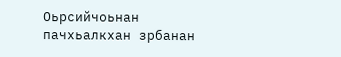Оьрсийчоьнан пачхьалкхан зрбанан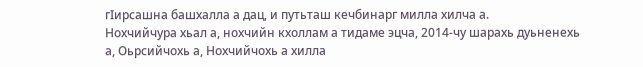гIирсашна башхалла а дац, и путьташ кечбинарг милла хилча а.
Нохчийчура хьал а, нохчийн кхоллам а тидаме эцча, 2014-чу шарахь дуьненехь а, Оьрсийчохь а, Нохчийчохь а хилла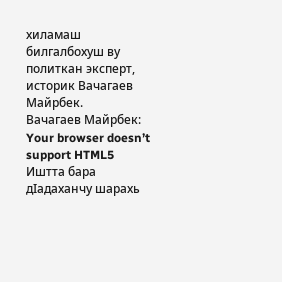хиламаш билгалбохуш ву политкан эксперт, историк Вачагаев Майрбек.
Вачагаев Майрбек:
Your browser doesn’t support HTML5
Иштта бара дIадаханчу шарахь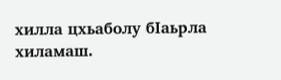хилла цхьаболу бIаьрла хиламаш.